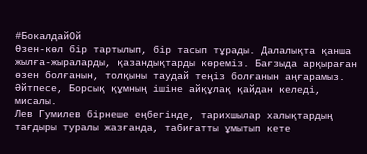#БокалдайОй
Өзен-көл бір тартылып, бір тасып тұрады. Далалықта қанша жылға-жыраларды, қазандықтарды көреміз. Бағзыда арқыраған өзен болғанын, толқыны таудай теңіз болғанын аңғарамыз. Әйтпесе, Борсық құмның ішіне айқұлақ қайдан келеді, мисалы.
Лев Гумилев бірнеше еңбегінде, тарихшылар халықтардың тағдыры туралы жазғанда, табиғатты ұмытып кете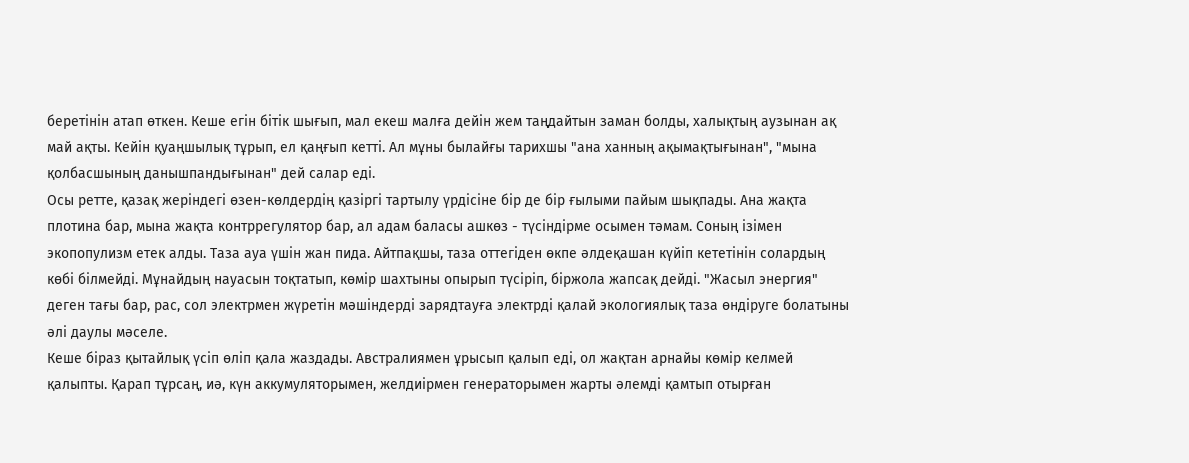беретінін атап өткен. Кеше егін бітік шығып, мал екеш малға дейін жем таңдайтын заман болды, халықтың аузынан ақ май ақты. Кейін қуаңшылық тұрып, ел қаңғып кетті. Ал мұны былайғы тарихшы "ана ханның ақымақтығынан", "мына қолбасшының данышпандығынан" дей салар еді.
Осы ретте, қазақ жеріндегі өзен-көлдердің қазіргі тартылу үрдісіне бір де бір ғылыми пайым шықпады. Ана жақта плотина бар, мына жақта контррегулятор бар, ал адам баласы ашкөз - түсіндірме осымен тәмам. Соның ізімен экопопулизм етек алды. Таза ауа үшін жан пида. Айтпақшы, таза оттегіден өкпе әлдеқашан күйіп кететінін солардың көбі білмейді. Мұнайдың науасын тоқтатып, көмір шахтыны опырып түсіріп, біржола жапсақ дейді. "Жасыл энергия" деген тағы бар, рас, сол электрмен жүретін мәшіндерді зарядтауға электрді қалай экологиялық таза өндіруге болатыны әлі даулы мәселе.
Кеше біраз қытайлық үсіп өліп қала жаздады. Австралиямен ұрысып қалып еді, ол жақтан арнайы көмір келмей қалыпты. Қарап тұрсаң, иә, күн аккумуляторымен, желдиірмен генераторымен жарты әлемді қамтып отырған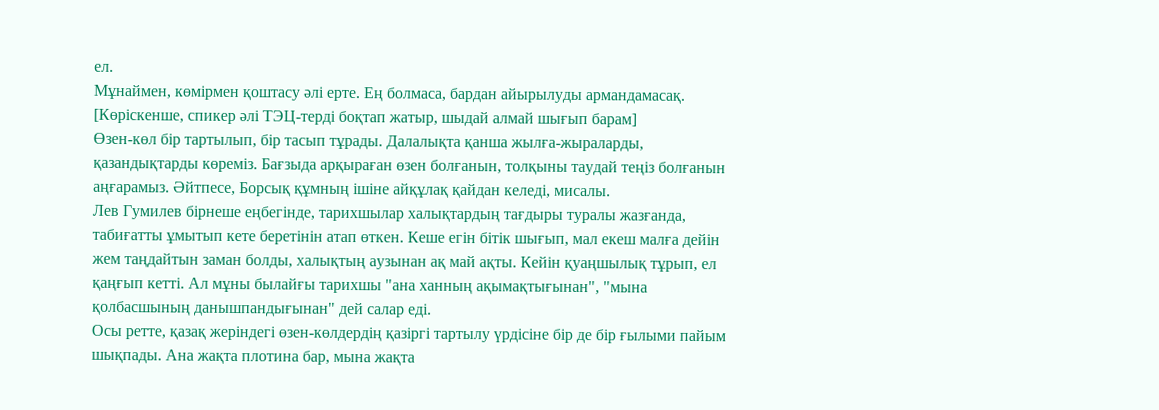ел.
Мұнаймен, көмірмен қоштасу әлі ерте. Ең болмаса, бардан айырылуды армандамасақ.
[Көріскенше, спикер әлі ТЭЦ-терді боқтап жатыр, шыдай алмай шығып барам]
Өзен-көл бір тартылып, бір тасып тұрады. Далалықта қанша жылға-жыраларды, қазандықтарды көреміз. Бағзыда арқыраған өзен болғанын, толқыны таудай теңіз болғанын аңғарамыз. Әйтпесе, Борсық құмның ішіне айқұлақ қайдан келеді, мисалы.
Лев Гумилев бірнеше еңбегінде, тарихшылар халықтардың тағдыры туралы жазғанда, табиғатты ұмытып кете беретінін атап өткен. Кеше егін бітік шығып, мал екеш малға дейін жем таңдайтын заман болды, халықтың аузынан ақ май ақты. Кейін қуаңшылық тұрып, ел қаңғып кетті. Ал мұны былайғы тарихшы "ана ханның ақымақтығынан", "мына қолбасшының данышпандығынан" дей салар еді.
Осы ретте, қазақ жеріндегі өзен-көлдердің қазіргі тартылу үрдісіне бір де бір ғылыми пайым шықпады. Ана жақта плотина бар, мына жақта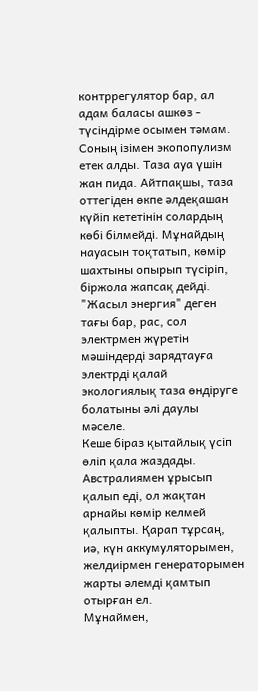контррегулятор бар, ал адам баласы ашкөз - түсіндірме осымен тәмам. Соның ізімен экопопулизм етек алды. Таза ауа үшін жан пида. Айтпақшы, таза оттегіден өкпе әлдеқашан күйіп кететінін солардың көбі білмейді. Мұнайдың науасын тоқтатып, көмір шахтыны опырып түсіріп, біржола жапсақ дейді. "Жасыл энергия" деген тағы бар, рас, сол электрмен жүретін мәшіндерді зарядтауға электрді қалай экологиялық таза өндіруге болатыны әлі даулы мәселе.
Кеше біраз қытайлық үсіп өліп қала жаздады. Австралиямен ұрысып қалып еді, ол жақтан арнайы көмір келмей қалыпты. Қарап тұрсаң, иә, күн аккумуляторымен, желдиірмен генераторымен жарты әлемді қамтып отырған ел.
Мұнаймен,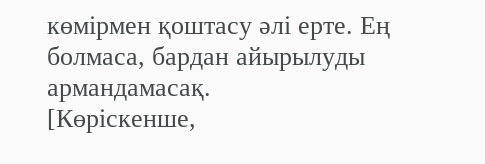көмірмен қоштасу әлі ерте. Ең болмаса, бардан айырылуды армандамасақ.
[Көріскенше,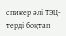спикер әлі ТЭЦ-терді боқтап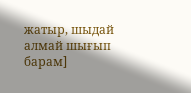жатыр, шыдай алмай шығып барам]